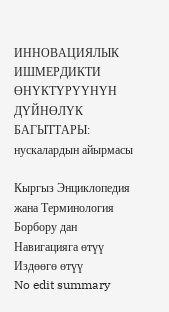ИННОВАЦИЯЛЫК ИШМЕРДИКТИ ӨНҮКТҮРҮҮНҮН ДҮЙНӨЛҮК БАГЫТТАРЫ: нускалардын айырмасы

Кыргыз Энциклопедия жана Терминология Борбору дан
Навигацияга өтүү Издөөгө өтүү
No edit summary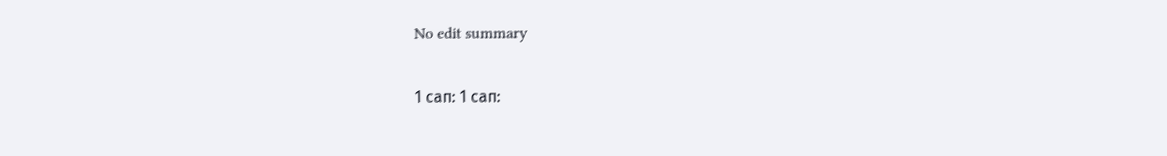No edit summary

1 сап: 1 сап: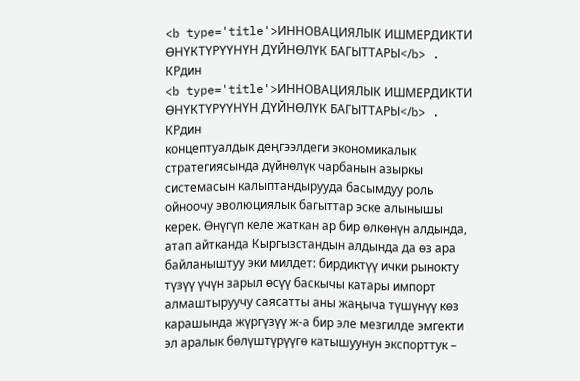<b type='title'>ИННОВАЦИЯЛЫК ИШМЕРДИКТИ ӨНҮКТҮРҮҮНҮН ДҮЙНӨЛҮК БАГЫТТАРЫ</b> . КРдин
<b type='title'>ИННОВАЦИЯЛЫК ИШМЕРДИКТИ ӨНҮКТҮРҮҮНҮН ДҮЙНӨЛҮК БАГЫТТАРЫ</b> . КРдин
концептуалдык деңгээлдеги экономикалык стратегиясында дүйнөлүк чарбанын азыркы системасын калыптандырууда басымдуу роль ойноочу эволюциялык багыттар эске алынышы керек. Өнүгүп келе жаткан ар бир өлкөнүн алдында, атап айтканда Кыргызстандын алдында да өз ара байланыштуу эки милдет: бирдиктүү ички рынокту түзүү үчүн зарыл өсүү баскычы катары импорт алмаштыруучу саясатты аны жаңыча түшүнүү көз карашында жүргүзүү ж-а бир эле мезгилде эмгекти эл аралык бөлүштүрүүгө катышуунун экспорттук –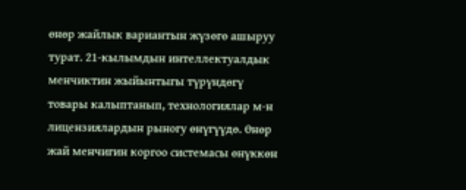өнөр жайлык вариантын жүзөгө ашыруу турат. 21-кылымдын интеллектуалдык менчиктин жыйынтыгы түрүндөгү товары калыптанып, технологиялар м-н лицензиялардын рыногу өнүгүүдө. Өнөр жай менчигин коргоо системасы өнүккөн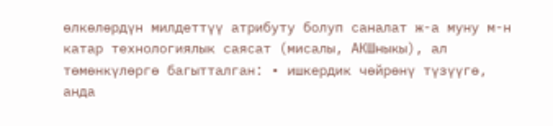өлкөлөрдүн милдеттүү атрибуту болуп саналат ж-а муну м-н катар технологиялык саясат (мисалы, АКШныкы), ал төмөнкүлөргө багытталган: • ишкердик чөйрөнү түзүүгө, анда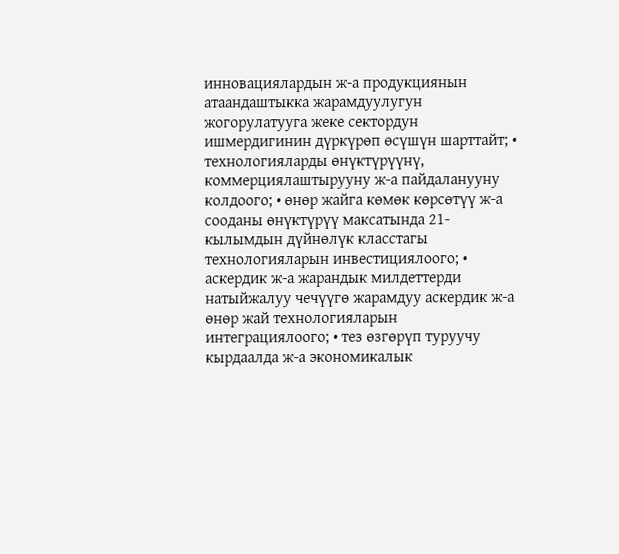инновациялардын ж-а продукциянын атаандаштыкка жарамдуулугун жогорулатууга жеке сектордун ишмердигинин дүркүрөп өсүшүн шарттайт; • технологияларды өнүктүрүүнү, коммерциялаштырууну ж-а пайдаланууну колдоого; • өнөр жайга көмөк көрсөтүү ж-а сооданы өнүктүрүү максатында 21-кылымдын дүйнөлүк класстагы технологияларын инвестициялоого; • аскердик ж-а жарандык милдеттерди натыйжалуу чечүүгө жарамдуу аскердик ж-а өнөр жай технологияларын интеграциялоого; • тез өзгөрүп туруучу кырдаалда ж-а экономикалык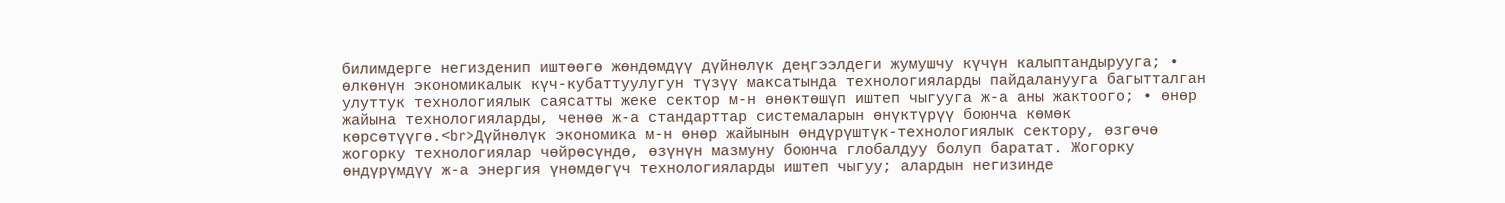билимдерге негизденип иштөөгө жөндөмдүү дүйнөлүк деңгээлдеги жумушчу күчүн калыптандырууга; • өлкөнүн экономикалык күч-кубаттуулугун түзүү максатында технологияларды пайдаланууга багытталган улуттук технологиялык саясатты жеке сектор м-н өнөктөшүп иштеп чыгууга ж-а аны жактоого; • өнөр жайына технологияларды, ченөө ж-а стандарттар системаларын өнүктүрүү боюнча көмөк көрсөтүүгө.<br>Дүйнөлүк экономика м-н өнөр жайынын өндүрүштүк-технологиялык сектору, өзгөчө жогорку технологиялар чөйрөсүндө, өзүнүн мазмуну боюнча глобалдуу болуп баратат. Жогорку өндүрүмдүү ж-а энергия үнөмдөгүч технологияларды иштеп чыгуу; алардын негизинде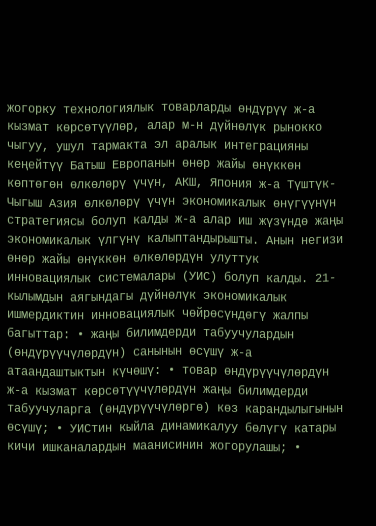жогорку технологиялык товарларды өндүрүү ж-а кызмат көрсөтүүлөр, алар м-н дүйнөлүк рынокко чыгуу, ушул тармакта эл аралык интеграцияны кеңейтүү Батыш Европанын өнөр жайы өнүккөн көптөгөн өлкөлөрү үчүн, АКШ, Япония ж-а Түштүк-Чыгыш Азия өлкөлөрү үчүн экономикалык өнүгүүнүн стратегиясы болуп калды ж-а алар иш жүзүндө жаңы экономикалык үлгүнү калыптандырышты. Анын негизи өнөр жайы өнүккөн өлкөлөрдүн улуттук инновациялык системалары (УИС) болуп калды. 21-кылымдын аягындагы дүйнөлүк экономикалык ишмердиктин инновациялык чөйрөсүндөгү жалпы багыттар: • жаңы билимдерди табуучулардын (өндүрүүчүлөрдүн) санынын өсүшү ж-а атаандаштыктын күчөшү: • товар өндүрүүчүлөрдүн ж-а кызмат көрсөтүүчүлөрдүн жаңы билимдерди табуучуларга (өндүрүүчүлөргө) көз карандылыгынын өсүшү; • УИСтин кыйла динамикалуу бөлүгү катары кичи ишканалардын маанисинин жогорулашы; •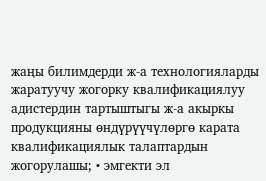жаңы билимдерди ж-а технологияларды жаратуучу жогорку квалификациялуу адистердин тартыштыгы ж-а акыркы продукцияны өндүрүүчүлөргө карата квалификациялык талаптардын жогорулашы; • эмгекти эл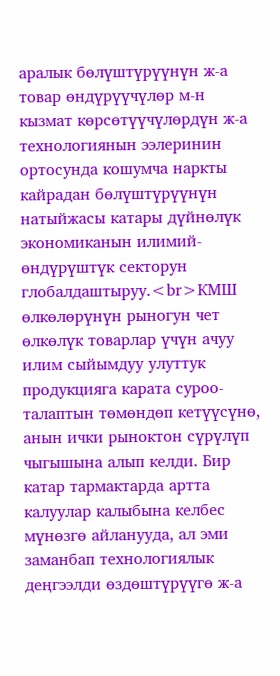аралык бөлүштүрүүнүн ж-а товар өндүрүүчүлөр м-н кызмат көрсөтүүчүлөрдүн ж-а технологиянын ээлеринин ортосунда кошумча наркты кайрадан бөлүштүрүүнүн натыйжасы катары дүйнөлүк экономиканын илимий-өндүрүштүк секторун глобалдаштыруу.<br>КМШ өлкөлөрүнүн рыногун чет өлкөлүк товарлар үчүн ачуу илим сыйымдуу улуттук продукцияга каратa суроо-талаптын төмөндөп кетүүсүнө, анын ички рыноктон сүрүлүп чыгышына алып келди. Бир катар тармактарда артта калуулар калыбына келбес мүнөзгө айланууда, ал эми заманбап технологиялык деңгээлди өздөштүрүүгө ж-а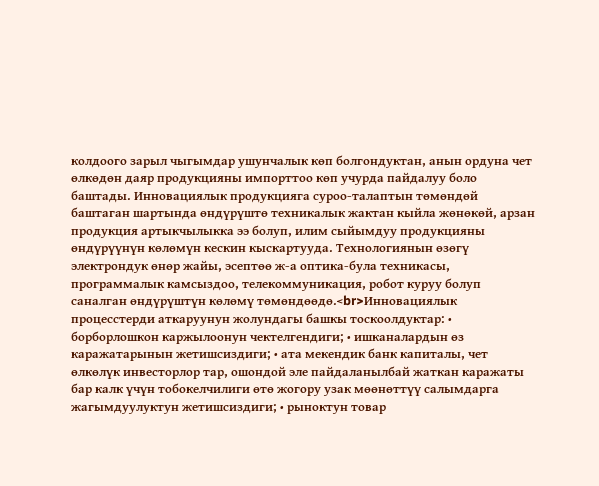колдоого зарыл чыгымдар ушунчалык көп болгондуктан, анын ордуна чет өлкөдөн даяр продукцияны импорттоо көп учурда пайдалуу боло баштады. Инновациялык продукцияга суроо-талаптын төмөндөй баштаган шартында өндүрүштө техникалык жактан кыйла жөнөкөй, арзан продукция артыкчылыкка ээ болуп, илим сыйымдуу продукцияны өндүрүүнүн көлөмүн кескин кыскартууда. Технологиянын өзөгү электрондук өнөр жайы, эсептөө ж-а оптика-була техникасы, пpoграммалык камсыздоо, телекоммуникация, робот куруу болуп саналган өндүрүштүн көлөмү төмөндөөдө.<br>Инновациялык процесстерди аткаруунун жолундагы башкы тоскоолдуктар: • борборлошкон каржылоонун чектелгендиги; • ишканалардын өз каражатарынын жетишсиздиги; • ата мекендик банк капиталы, чет өлкөлүк инвесторлор тар, ошондой эле пайдаланылбай жаткан каражаты бар калк үчүн тобокелчилиги өтө жогору узак мөөнөттүү салымдарга жагымдуулуктун жетишсиздиги; • рыноктун товар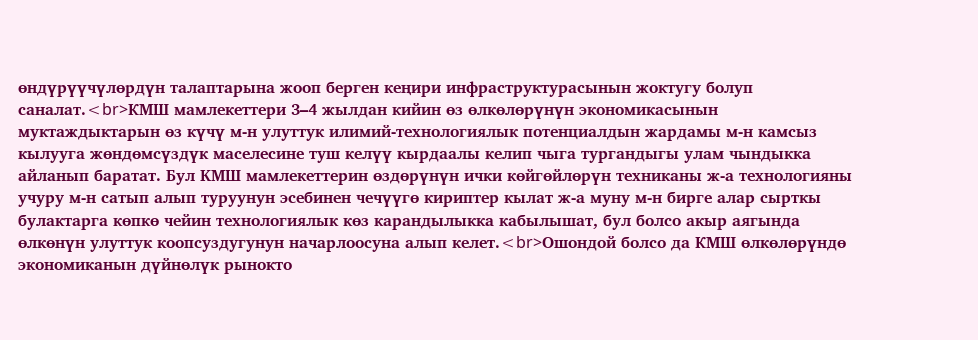өндүрүүчүлөрдүн талаптарына жооп берген кеңири инфраструктурасынын жоктугу болуп саналат.<br>КМШ мамлекеттери 3–4 жылдан кийин өз өлкөлөрүнүн экономикасынын муктаждыктарын өз күчү м-н улуттук илимий-технологиялык потенциалдын жардамы м-н камсыз кылууга жөндөмсүздүк маселесине туш келүү кырдаалы келип чыга тургандыгы улам чындыкка айланып баратат. Бул KМШ мамлекеттерин өздөрүнүн ички көйгөйлөрүн техниканы ж-а технологияны учуру м-н сатып алып туруунун эсебинен чечүүгө кириптер кылат ж-а муну м-н бирге алар cырткы булактарга көпкө чейин технологиялык көз карандылыкка кабылышат, бул болсо акыр аягында өлкөнүн улуттук коопсуздугунун начарлоосуна алып келет.<br>Ошондой болсо да КМШ өлкөлөрүндө экономиканын дүйнөлүк рынокто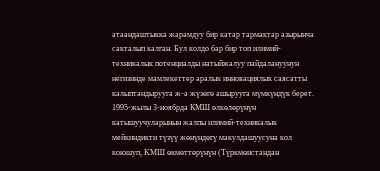атаандаштыкка жарамдуу бир катар тармактар азырынча сакталып калган. Бул колдо бар бир топ илимий-техникалык потенциалды натыйжалуу пайдалануунун негизинде мамлекеттер аралык инновациялык саясатты калыптандырууга ж-а жүзөгө ашырууга мүмкүндүк берет. 1995-жылы 3-ноябрда КМШ өлкөлөрүнүн катышуучуларынын жалпы илимий-техникалык мейкиндикти түзүү жөнүндөгү макулдашуусуна кол коюшуп, KMШ өкмөттөрүнүн (Түркмөнстандан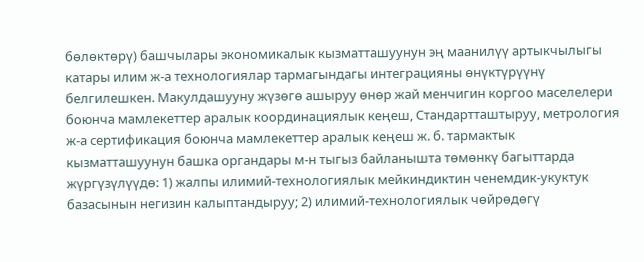бөлөктөрү) башчылары экономикалык кызматташуунун эң маанилүү артыкчылыгы катары илим ж-а технологиялар тармагындагы интеграцияны өнүктүрүүнү белгилешкен. Макулдашууну жүзөгө ашыруу өнөр жай менчигин коргоо маселелери боюнча мамлекеттер аралык координациялык кеңеш, Стандартташтыруу, метрология ж-а сертификация боюнча мамлекеттер аралык кеңеш ж. б. тармактык кызматташуунун башка органдары м-н тыгыз байланышта төмөнкү багыттарда жүргүзүлүүдө: 1) жалпы илимий-технологиялык мейкиндиктин ченемдик-укуктук базасынын негизин калыптандыруу; 2) илимий-технологиялык чөйрөдөгү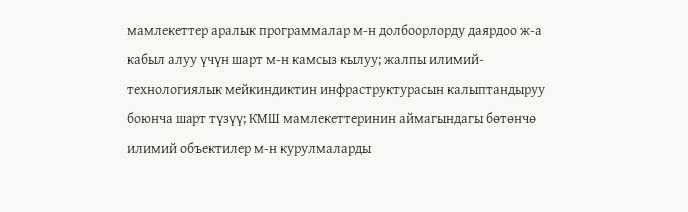мамлекеттер аралык программалар м-н долбоорлорду даярдоо ж-а кабыл алуу үчүн шарт м-н камсыз кылуу; жалпы илимий-технологиялык мейкиндиктин инфраструктурасын калыптандыруу боюнча шapт түзүү; КМШ мамлекеттеринин аймагындагы бөтөнчө илимий объектилер м-н курулмаларды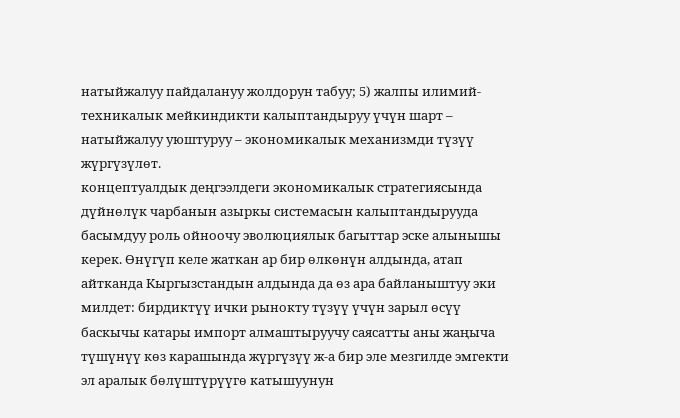натыйжалуу пайдалануу жолдорун табуу; 5) жалпы илимий-техникалык мейкиндикти калыптандыруу үчүн шарт – натыйжалуу уюштуруу – экономикалык механизмди түзүү жүргүзүлөт.
концептуалдык деңгээлдеги экономикалык стратегиясында дүйнөлүк чарбанын азыркы системасын калыптандырууда басымдуу роль ойноочу эволюциялык багыттар эске алынышы керек. Өнүгүп келе жаткан ар бир өлкөнүн алдында, атап айтканда Кыргызстандын алдында да өз ара байланыштуу эки милдет: бирдиктүү ички рынокту түзүү үчүн зарыл өсүү баскычы катары импорт алмаштыруучу саясатты аны жаңыча түшүнүү көз карашында жүргүзүү ж-а бир эле мезгилде эмгекти эл аралык бөлүштүрүүгө катышуунун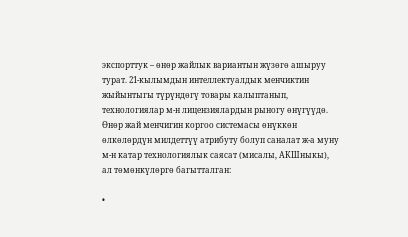экспорттук – өнөр жайлык вариантын жүзөгө ашыруу турат. 21-кылымдын интеллектуалдык менчиктин жыйынтыгы түрүндөгү товары калыптанып, технологиялар м-н лицензиялардын рыногу өнүгүүдө. Өнөр жай менчигин коргоо системасы өнүккөн өлкөлөрдүн милдеттүү атрибуту болуп саналат ж-а муну м-н катар технологиялык саясат (мисалы, АКШныкы), ал төмөнкүлөргө багытталган:

•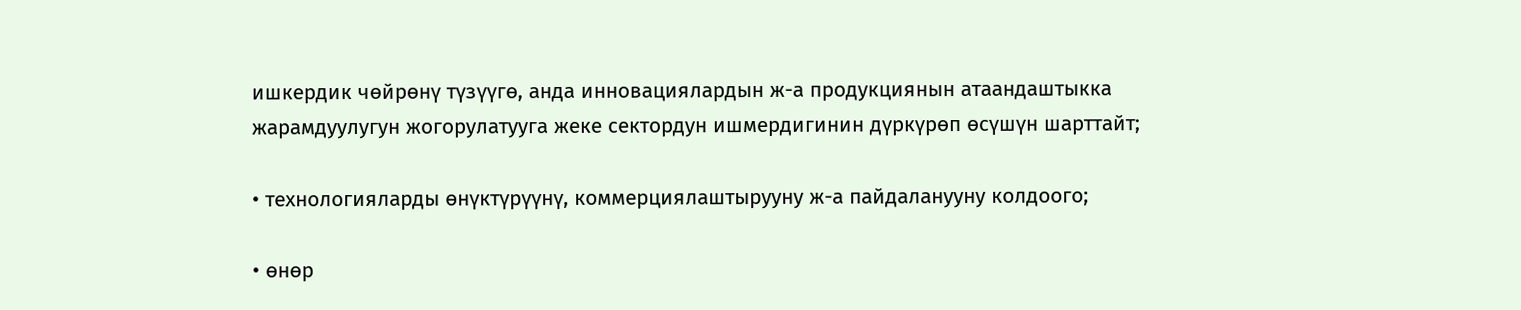ишкердик чөйрөнү түзүүгө, анда инновациялардын ж-а продукциянын атаандаштыкка жарамдуулугун жогорулатууга жеке сектордун ишмердигинин дүркүрөп өсүшүн шарттайт;

• технологияларды өнүктүрүүнү, коммерциялаштырууну ж-а пайдаланууну колдоого;

• өнөр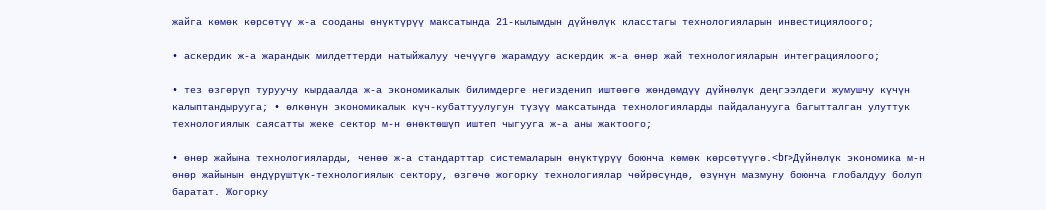жайга көмөк көрсөтүү ж-а сооданы өнүктүрүү максатында 21-кылымдын дүйнөлүк класстагы технологияларын инвестициялоого;

• аскердик ж-а жарандык милдеттерди натыйжалуу чечүүгө жарамдуу аскердик ж-а өнөр жай технологияларын интеграциялоого;

• тез өзгөрүп туруучу кырдаалда ж-а экономикалык билимдерге негизденип иштөөгө жөндөмдүү дүйнөлүк деңгээлдеги жумушчу күчүн калыптандырууга; • өлкөнүн экономикалык күч-кубаттуулугун түзүү максатында технологияларды пайдаланууга багытталган улуттук технологиялык саясатты жеке сектор м-н өнөктөшүп иштеп чыгууга ж-а аны жактоого;

• өнөр жайына технологияларды, ченөө ж-а стандарттар системаларын өнүктүрүү боюнча көмөк көрсөтүүгө.<br>Дүйнөлүк экономика м-н өнөр жайынын өндүрүштүк-технологиялык сектору, өзгөчө жогорку технологиялар чөйрөсүндө, өзүнүн мазмуну боюнча глобалдуу болуп баратат. Жогорку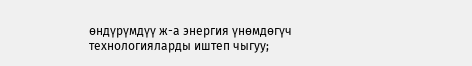өндүрүмдүү ж-а энергия үнөмдөгүч технологияларды иштеп чыгуу;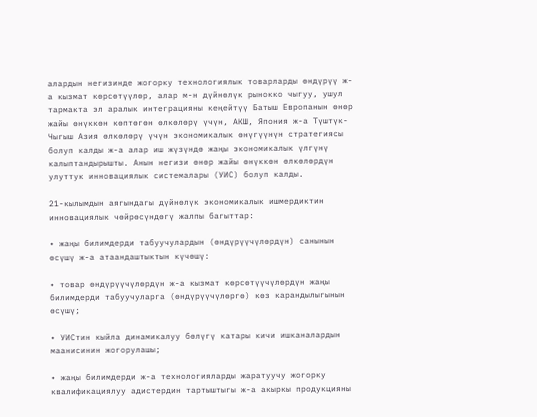алардын негизинде жогорку технологиялык товарларды өндүрүү ж-а кызмат көрсөтүүлөр, алар м-н дүйнөлүк рынокко чыгуу, ушул тармакта эл аралык интеграцияны кеңейтүү Батыш Европанын өнөр жайы өнүккөн көптөгөн өлкөлөрү үчүн, АКШ, Япония ж-а Түштүк-Чыгыш Азия өлкөлөрү үчүн экономикалык өнүгүүнүн стратегиясы болуп калды ж-а алар иш жүзүндө жаңы экономикалык үлгүнү калыптандырышты. Анын негизи өнөр жайы өнүккөн өлкөлөрдүн улуттук инновациялык системалары (УИС) болуп калды.

21-кылымдын аягындагы дүйнөлүк экономикалык ишмердиктин инновациялык чөйрөсүндөгү жалпы багыттар:

• жаңы билимдерди табуучулардын (өндүрүүчүлөрдүн) санынын өсүшү ж-а атаандаштыктын күчөшү:

• товар өндүрүүчүлөрдүн ж-а кызмат көрсөтүүчүлөрдүн жаңы билимдерди табуучуларга (өндүрүүчүлөргө) көз карандылыгынын өсүшү;

• УИСтин кыйла динамикалуу бөлүгү катары кичи ишканалардын маанисинин жогорулашы;

• жаңы билимдерди ж-а технологияларды жаратуучу жогорку квалификациялуу адистердин тартыштыгы ж-а акыркы продукцияны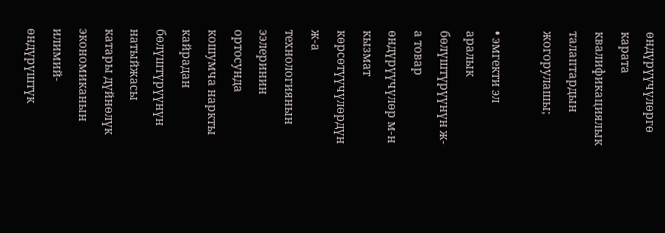өндүрүүчүлөргө карата квалификациялык талаптардын жогорулашы;

• эмгекти эл аралык бөлүштүрүүнүн ж-а товар өндүрүүчүлөр м-н кызмат көрсөтүүчүлөрдүн ж-а технологиянын ээлеринин ортосунда кошумча наркты кайрадан бөлүштүрүүнүн натыйжасы катары дүйнөлүк экономиканын илимий-өндүрүштүк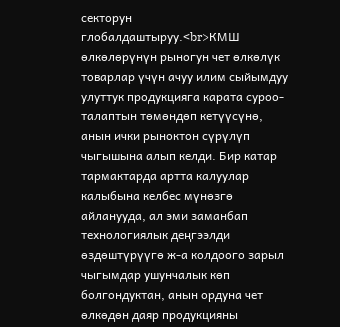секторун глобалдаштыруу.<br>КМШ өлкөлөрүнүн рыногун чет өлкөлүк товарлар үчүн ачуу илим сыйымдуу улуттук продукцияга каратa суроо-талаптын төмөндөп кетүүсүнө, анын ички рыноктон сүрүлүп чыгышына алып келди. Бир катар тармактарда артта калуулар калыбына келбес мүнөзгө айланууда, ал эми заманбап технологиялык деңгээлди өздөштүрүүгө ж-а колдоого зарыл чыгымдар ушунчалык көп болгондуктан, анын ордуна чет өлкөдөн даяр продукцияны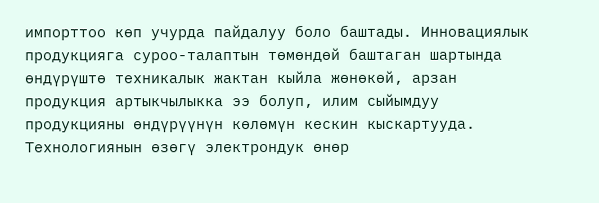импорттоо көп учурда пайдалуу боло баштады. Инновациялык продукцияга суроо-талаптын төмөндөй баштаган шартында өндүрүштө техникалык жактан кыйла жөнөкөй, арзан продукция артыкчылыкка ээ болуп, илим сыйымдуу продукцияны өндүрүүнүн көлөмүн кескин кыскартууда. Технологиянын өзөгү электрондук өнөр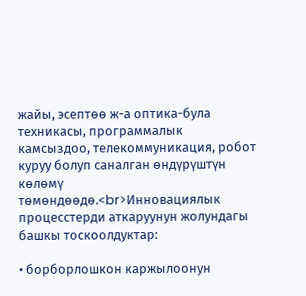жайы, эсептөө ж-а оптика-була техникасы, пpoграммалык камсыздоо, телекоммуникация, робот куруу болуп саналган өндүрүштүн көлөмү төмөндөөдө.<br>Инновациялык процесстерди аткаруунун жолундагы башкы тоскоолдуктар:

• борборлошкон каржылоонун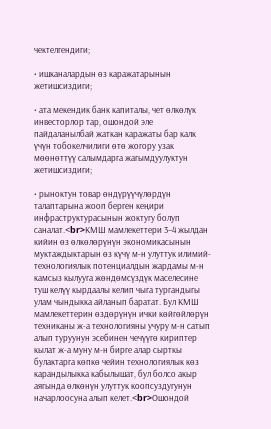чектелгендиги;

• ишканалардын өз каражатарынын жетишсиздиги;

• ата мекендик банк капиталы, чет өлкөлүк инвесторлор тар, ошондой эле пайдаланылбай жаткан каражаты бар калк үчүн тобокелчилиги өтө жогору узак мөөнөттүү салымдарга жагымдуулуктун жетишсиздиги;

• рыноктун товар өндүрүүчүлөрдүн талаптарына жооп берген кеңири инфраструктурасынын жоктугу болуп саналат.<br>КМШ мамлекеттери 3–4 жылдан кийин өз өлкөлөрүнүн экономикасынын муктаждыктарын өз күчү м-н улуттук илимий-технологиялык потенциалдын жардамы м-н камсыз кылууга жөндөмсүздүк маселесине туш келүү кырдаалы келип чыга тургандыгы улам чындыкка айланып баратат. Бул KМШ мамлекеттерин өздөрүнүн ички көйгөйлөрүн техниканы ж-а технологияны учуру м-н сатып алып туруунун эсебинен чечүүгө кириптер кылат ж-а муну м-н бирге алар cырткы булактарга көпкө чейин технологиялык көз карандылыкка кабылышат, бул болсо акыр аягында өлкөнүн улуттук коопсуздугунун начарлоосуна алып келет.<br>Ошондой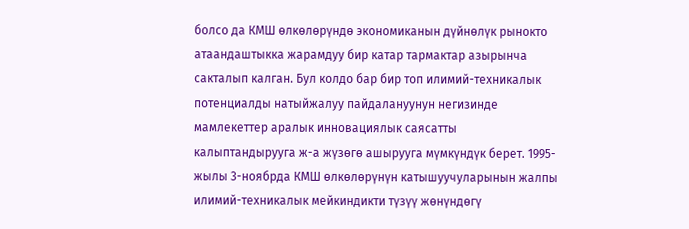болсо да КМШ өлкөлөрүндө экономиканын дүйнөлүк рынокто атаандаштыкка жарамдуу бир катар тармактар азырынча сакталып калган. Бул колдо бар бир топ илимий-техникалык потенциалды натыйжалуу пайдалануунун негизинде мамлекеттер аралык инновациялык саясатты калыптандырууга ж-а жүзөгө ашырууга мүмкүндүк берет. 1995-жылы 3-ноябрда КМШ өлкөлөрүнүн катышуучуларынын жалпы илимий-техникалык мейкиндикти түзүү жөнүндөгү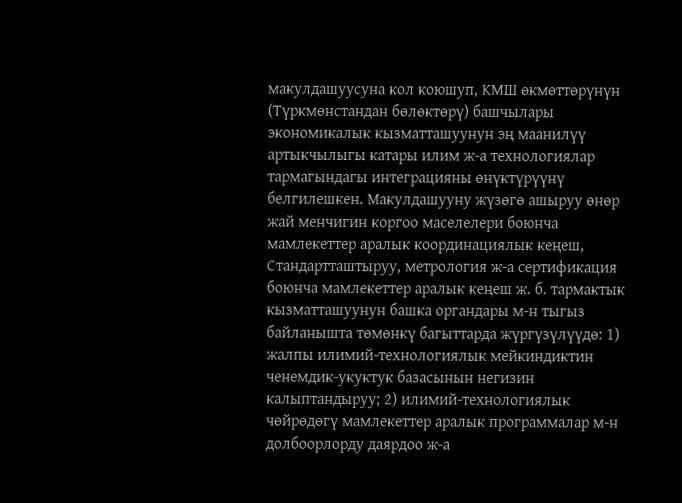макулдашуусуна кол коюшуп, KMШ өкмөттөрүнүн (Түркмөнстандан бөлөктөрү) башчылары экономикалык кызматташуунун эң маанилүү артыкчылыгы катары илим ж-а технологиялар тармагындагы интеграцияны өнүктүрүүнү белгилешкен. Макулдашууну жүзөгө ашыруу өнөр жай менчигин коргоо маселелери боюнча мамлекеттер аралык координациялык кеңеш, Стандартташтыруу, метрология ж-а сертификация боюнча мамлекеттер аралык кеңеш ж. б. тармактык кызматташуунун башка органдары м-н тыгыз байланышта төмөнкү багыттарда жүргүзүлүүдө: 1) жалпы илимий-технологиялык мейкиндиктин ченемдик-укуктук базасынын негизин калыптандыруу; 2) илимий-технологиялык чөйрөдөгү мамлекеттер аралык программалар м-н долбоорлорду даярдоо ж-а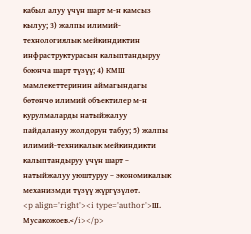кабыл алуу үчүн шарт м-н камсыз кылуу; 3) жалпы илимий-технологиялык мейкиндиктин инфраструктурасын калыптандыруу боюнча шapт түзүү; 4) КМШ мамлекеттеринин аймагындагы бөтөнчө илимий объектилер м-н курулмаларды натыйжалуу пайдалануу жолдорун табуу; 5) жалпы илимий-техникалык мейкиндикти калыптандыруу үчүн шарт – натыйжалуу уюштуруу – экономикалык механизмди түзүү жүргүзүлөт.
<p align='right'><i type='author'>Ш. Мусакожоев.</i></p>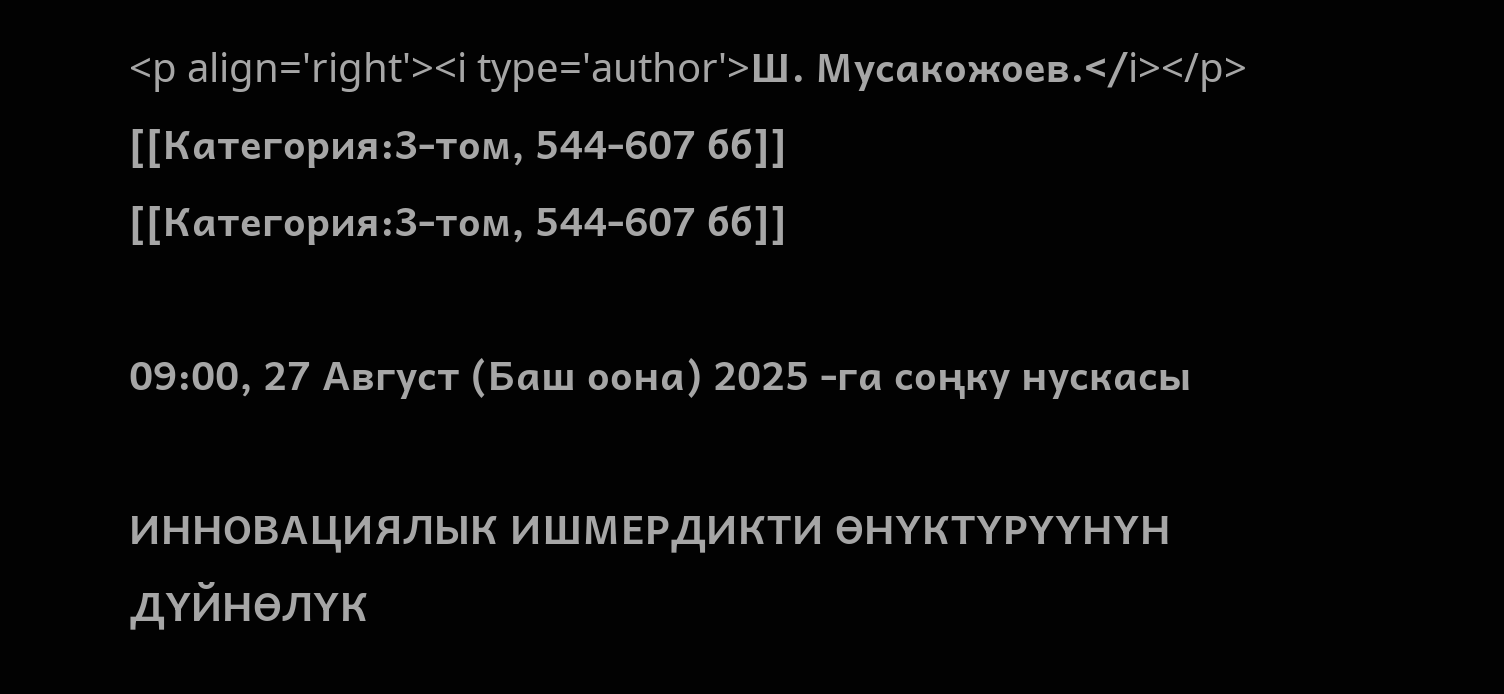<p align='right'><i type='author'>Ш. Мусакожоев.</i></p>
[[Категория:3-том, 544-607 бб]]
[[Категория:3-том, 544-607 бб]]

09:00, 27 Август (Баш оона) 2025 -га соңку нускасы

ИННОВАЦИЯЛЫК ИШМЕРДИКТИ ӨНҮКТҮРҮҮНҮН ДҮЙНӨЛҮК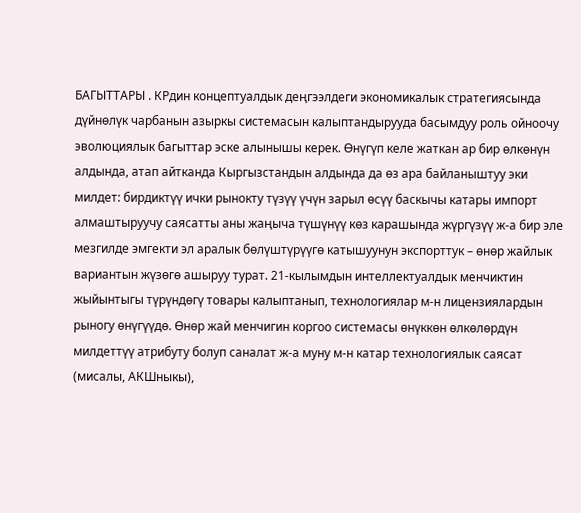БАГЫТТАРЫ . КРдин концептуалдык деңгээлдеги экономикалык стратегиясында дүйнөлүк чарбанын азыркы системасын калыптандырууда басымдуу роль ойноочу эволюциялык багыттар эске алынышы керек. Өнүгүп келе жаткан ар бир өлкөнүн алдында, атап айтканда Кыргызстандын алдында да өз ара байланыштуу эки милдет: бирдиктүү ички рынокту түзүү үчүн зарыл өсүү баскычы катары импорт алмаштыруучу саясатты аны жаңыча түшүнүү көз карашында жүргүзүү ж-а бир эле мезгилде эмгекти эл аралык бөлүштүрүүгө катышуунун экспорттук – өнөр жайлык вариантын жүзөгө ашыруу турат. 21-кылымдын интеллектуалдык менчиктин жыйынтыгы түрүндөгү товары калыптанып, технологиялар м-н лицензиялардын рыногу өнүгүүдө. Өнөр жай менчигин коргоо системасы өнүккөн өлкөлөрдүн милдеттүү атрибуту болуп саналат ж-а муну м-н катар технологиялык саясат (мисалы, АКШныкы),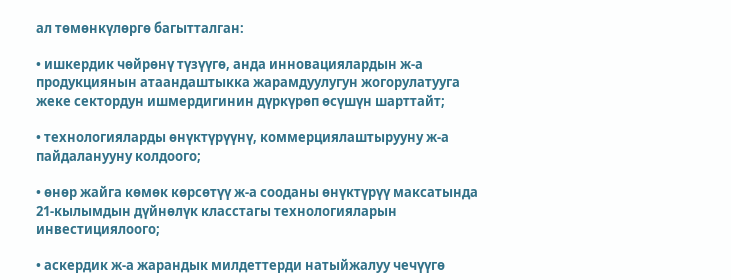ал төмөнкүлөргө багытталган:

• ишкердик чөйрөнү түзүүгө, анда инновациялардын ж-а продукциянын атаандаштыкка жарамдуулугун жогорулатууга жеке сектордун ишмердигинин дүркүрөп өсүшүн шарттайт;

• технологияларды өнүктүрүүнү, коммерциялаштырууну ж-а пайдаланууну колдоого;

• өнөр жайга көмөк көрсөтүү ж-а сооданы өнүктүрүү максатында 21-кылымдын дүйнөлүк класстагы технологияларын инвестициялоого;

• аскердик ж-а жарандык милдеттерди натыйжалуу чечүүгө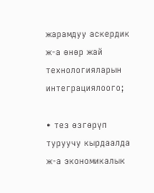жарамдуу аскердик ж-а өнөр жай технологияларын интеграциялоого;

• тез өзгөрүп туруучу кырдаалда ж-а экономикалык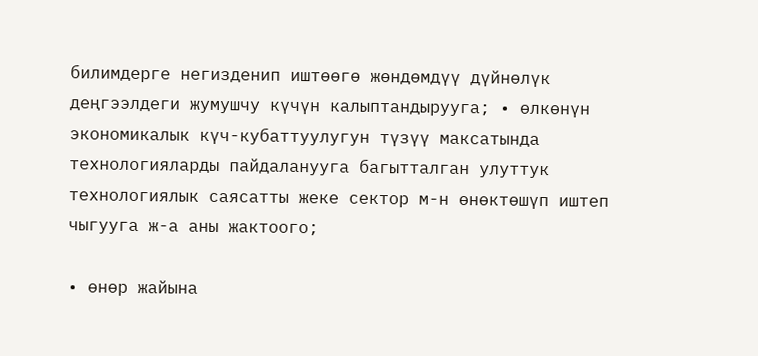билимдерге негизденип иштөөгө жөндөмдүү дүйнөлүк деңгээлдеги жумушчу күчүн калыптандырууга; • өлкөнүн экономикалык күч-кубаттуулугун түзүү максатында технологияларды пайдаланууга багытталган улуттук технологиялык саясатты жеке сектор м-н өнөктөшүп иштеп чыгууга ж-а аны жактоого;

• өнөр жайына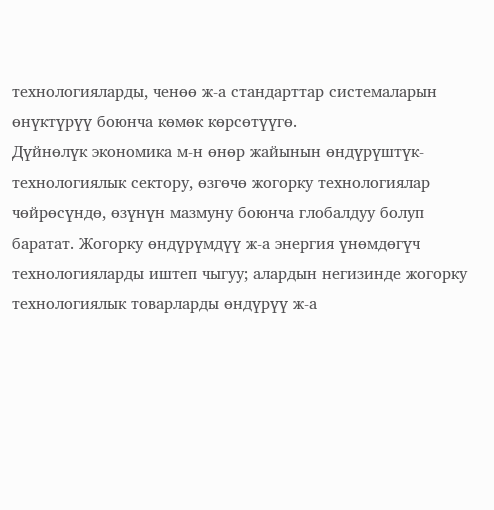технологияларды, ченөө ж-а стандарттар системаларын өнүктүрүү боюнча көмөк көрсөтүүгө.
Дүйнөлүк экономика м-н өнөр жайынын өндүрүштүк-технологиялык сектору, өзгөчө жогорку технологиялар чөйрөсүндө, өзүнүн мазмуну боюнча глобалдуу болуп баратат. Жогорку өндүрүмдүү ж-а энергия үнөмдөгүч технологияларды иштеп чыгуу; алардын негизинде жогорку технологиялык товарларды өндүрүү ж-а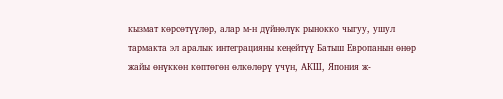кызмат көрсөтүүлөр, алар м-н дүйнөлүк рынокко чыгуу, ушул тармакта эл аралык интеграцияны кеңейтүү Батыш Европанын өнөр жайы өнүккөн көптөгөн өлкөлөрү үчүн, АКШ, Япония ж-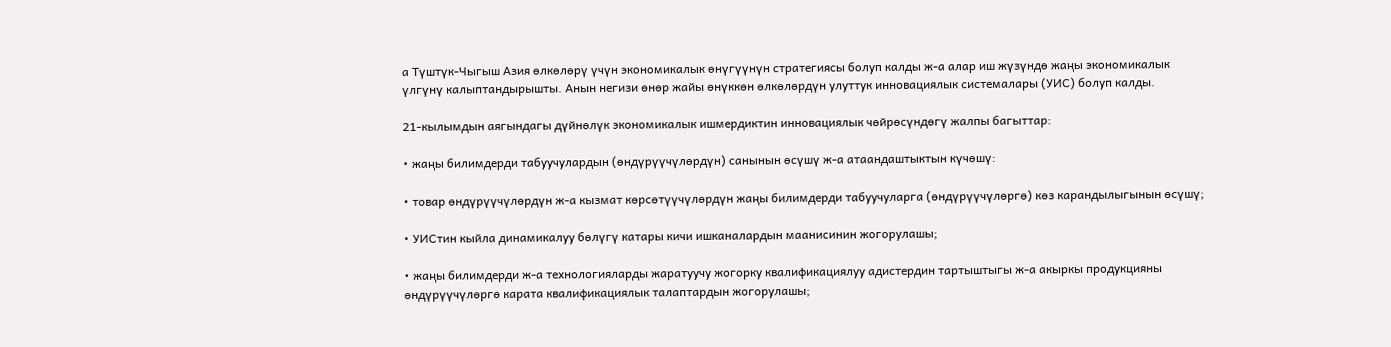а Түштүк-Чыгыш Азия өлкөлөрү үчүн экономикалык өнүгүүнүн стратегиясы болуп калды ж-а алар иш жүзүндө жаңы экономикалык үлгүнү калыптандырышты. Анын негизи өнөр жайы өнүккөн өлкөлөрдүн улуттук инновациялык системалары (УИС) болуп калды.

21-кылымдын аягындагы дүйнөлүк экономикалык ишмердиктин инновациялык чөйрөсүндөгү жалпы багыттар:

• жаңы билимдерди табуучулардын (өндүрүүчүлөрдүн) санынын өсүшү ж-а атаандаштыктын күчөшү:

• товар өндүрүүчүлөрдүн ж-а кызмат көрсөтүүчүлөрдүн жаңы билимдерди табуучуларга (өндүрүүчүлөргө) көз карандылыгынын өсүшү;

• УИСтин кыйла динамикалуу бөлүгү катары кичи ишканалардын маанисинин жогорулашы;

• жаңы билимдерди ж-а технологияларды жаратуучу жогорку квалификациялуу адистердин тартыштыгы ж-а акыркы продукцияны өндүрүүчүлөргө карата квалификациялык талаптардын жогорулашы;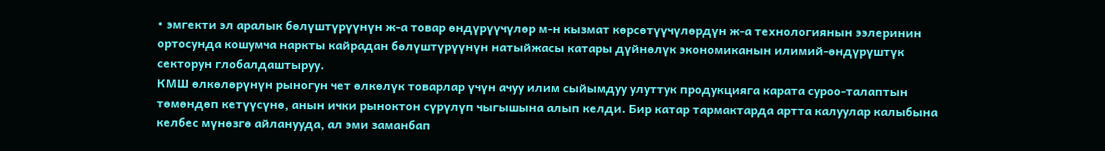• эмгекти эл аралык бөлүштүрүүнүн ж-а товар өндүрүүчүлөр м-н кызмат көрсөтүүчүлөрдүн ж-а технологиянын ээлеринин ортосунда кошумча наркты кайрадан бөлүштүрүүнүн натыйжасы катары дүйнөлүк экономиканын илимий-өндүрүштүк секторун глобалдаштыруу.
КМШ өлкөлөрүнүн рыногун чет өлкөлүк товарлар үчүн ачуу илим сыйымдуу улуттук продукцияга каратa суроо-талаптын төмөндөп кетүүсүнө, анын ички рыноктон сүрүлүп чыгышына алып келди. Бир катар тармактарда артта калуулар калыбына келбес мүнөзгө айланууда, ал эми заманбап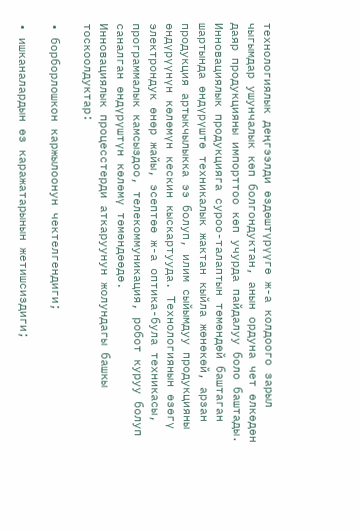технологиялык деңгээлди өздөштүрүүгө ж-а колдоого зарыл чыгымдар ушунчалык көп болгондуктан, анын ордуна чет өлкөдөн даяр продукцияны импорттоо көп учурда пайдалуу боло баштады. Инновациялык продукцияга суроо-талаптын төмөндөй баштаган шартында өндүрүштө техникалык жактан кыйла жөнөкөй, арзан продукция артыкчылыкка ээ болуп, илим сыйымдуу продукцияны өндүрүүнүн көлөмүн кескин кыскартууда. Технологиянын өзөгү электрондук өнөр жайы, эсептөө ж-а оптика-була техникасы, пpoграммалык камсыздоо, телекоммуникация, робот куруу болуп саналган өндүрүштүн көлөмү төмөндөөдө.
Инновациялык процесстерди аткаруунун жолундагы башкы тоскоолдуктар:

• борборлошкон каржылоонун чектелгендиги;

• ишканалардын өз каражатарынын жетишсиздиги;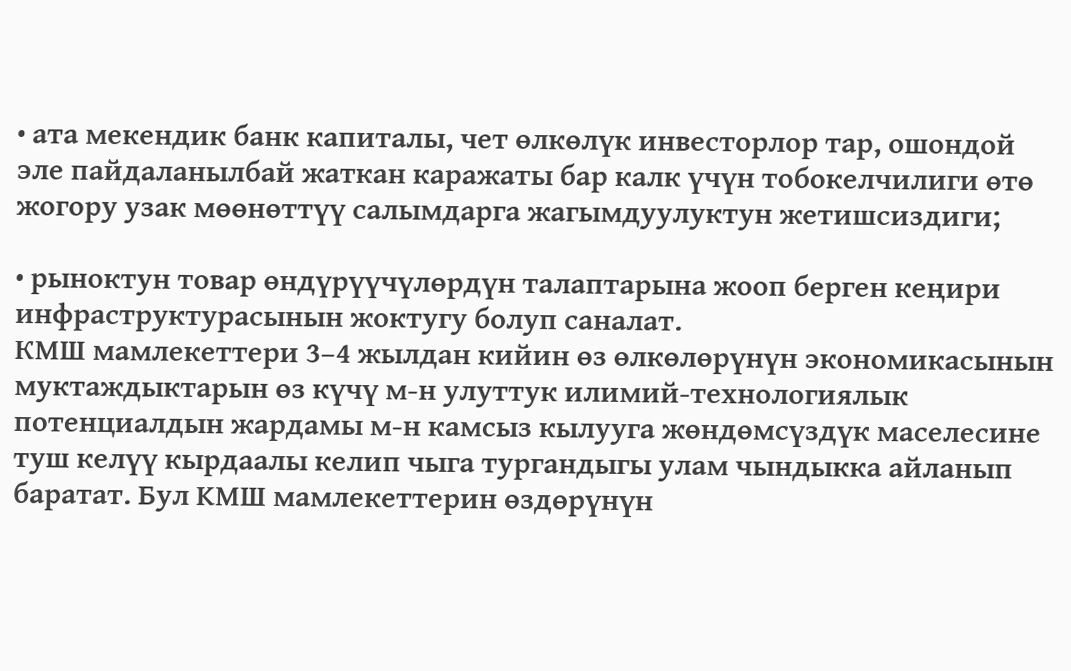• ата мекендик банк капиталы, чет өлкөлүк инвесторлор тар, ошондой эле пайдаланылбай жаткан каражаты бар калк үчүн тобокелчилиги өтө жогору узак мөөнөттүү салымдарга жагымдуулуктун жетишсиздиги;

• рыноктун товар өндүрүүчүлөрдүн талаптарына жооп берген кеңири инфраструктурасынын жоктугу болуп саналат.
КМШ мамлекеттери 3–4 жылдан кийин өз өлкөлөрүнүн экономикасынын муктаждыктарын өз күчү м-н улуттук илимий-технологиялык потенциалдын жардамы м-н камсыз кылууга жөндөмсүздүк маселесине туш келүү кырдаалы келип чыга тургандыгы улам чындыкка айланып баратат. Бул KМШ мамлекеттерин өздөрүнүн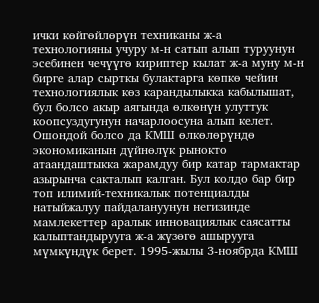ички көйгөйлөрүн техниканы ж-а технологияны учуру м-н сатып алып туруунун эсебинен чечүүгө кириптер кылат ж-а муну м-н бирге алар cырткы булактарга көпкө чейин технологиялык көз карандылыкка кабылышат, бул болсо акыр аягында өлкөнүн улуттук коопсуздугунун начарлоосуна алып келет.
Ошондой болсо да КМШ өлкөлөрүндө экономиканын дүйнөлүк рынокто атаандаштыкка жарамдуу бир катар тармактар азырынча сакталып калган. Бул колдо бар бир топ илимий-техникалык потенциалды натыйжалуу пайдалануунун негизинде мамлекеттер аралык инновациялык саясатты калыптандырууга ж-а жүзөгө ашырууга мүмкүндүк берет. 1995-жылы 3-ноябрда КМШ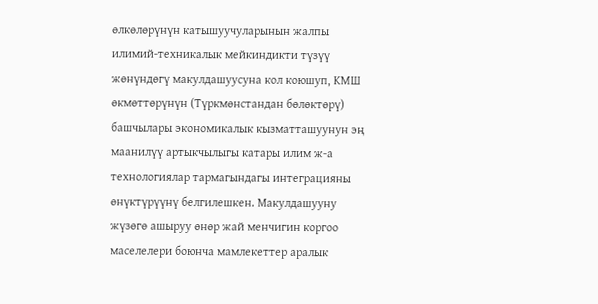өлкөлөрүнүн катышуучуларынын жалпы илимий-техникалык мейкиндикти түзүү жөнүндөгү макулдашуусуна кол коюшуп, KMШ өкмөттөрүнүн (Түркмөнстандан бөлөктөрү) башчылары экономикалык кызматташуунун эң маанилүү артыкчылыгы катары илим ж-а технологиялар тармагындагы интеграцияны өнүктүрүүнү белгилешкен. Макулдашууну жүзөгө ашыруу өнөр жай менчигин коргоо маселелери боюнча мамлекеттер аралык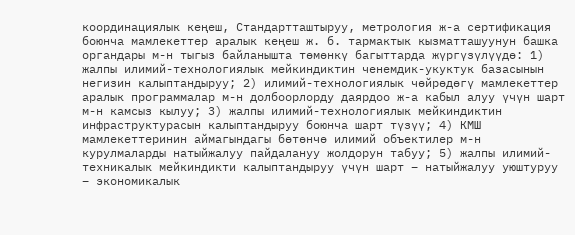координациялык кеңеш, Стандартташтыруу, метрология ж-а сертификация боюнча мамлекеттер аралык кеңеш ж. б. тармактык кызматташуунун башка органдары м-н тыгыз байланышта төмөнкү багыттарда жүргүзүлүүдө: 1) жалпы илимий-технологиялык мейкиндиктин ченемдик-укуктук базасынын негизин калыптандыруу; 2) илимий-технологиялык чөйрөдөгү мамлекеттер аралык программалар м-н долбоорлорду даярдоо ж-а кабыл алуу үчүн шарт м-н камсыз кылуу; 3) жалпы илимий-технологиялык мейкиндиктин инфраструктурасын калыптандыруу боюнча шapт түзүү; 4) КМШ мамлекеттеринин аймагындагы бөтөнчө илимий объектилер м-н курулмаларды натыйжалуу пайдалануу жолдорун табуу; 5) жалпы илимий-техникалык мейкиндикти калыптандыруу үчүн шарт – натыйжалуу уюштуруу – экономикалык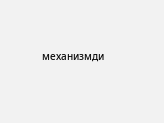механизмди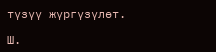түзүү жүргүзүлөт.

Ш.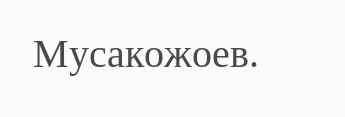Мусакожоев.